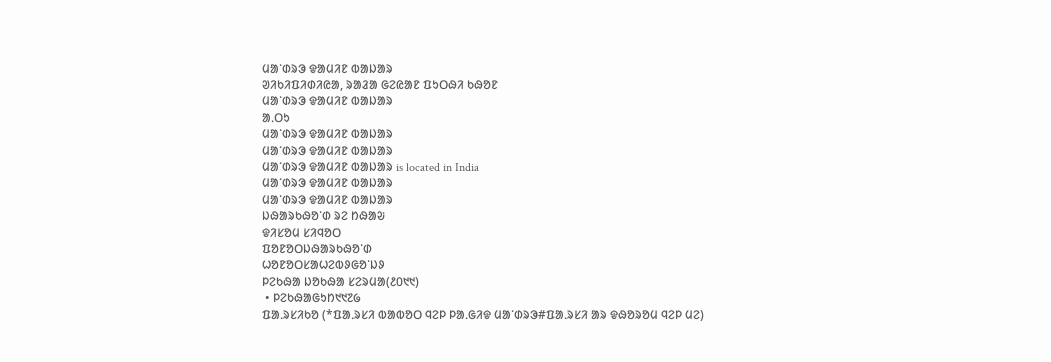ᱢᱟᱸᱰᱨᱳ ᱫᱟᱢᱤᱱ ᱵᱟᱡᱟᱨ
ᱣᱤᱠᱤᱯᱤᱰᱤᱭᱟ, ᱨᱟᱲᱟ ᱜᱮᱭᱟᱱ ᱯᱩᱛᱷᱤ ᱠᱷᱚᱱ
ᱢᱟᱸᱰᱨᱳ ᱫᱟᱢᱤᱱ ᱵᱟᱡᱟᱨ
ᱟᱹᱛᱩ
ᱢᱟᱸᱰᱨᱳ ᱫᱟᱢᱤᱱ ᱵᱟᱡᱟᱨ
ᱢᱟᱸᱰᱨᱳ ᱫᱟᱢᱤᱱ ᱵᱟᱡᱟᱨ
ᱢᱟᱸᱰᱨᱳ ᱫᱟᱢᱤᱱ ᱵᱟᱡᱟᱨ is located in India
ᱢᱟᱸᱰᱨᱳ ᱫᱟᱢᱤᱱ ᱵᱟᱡᱟᱨ
ᱢᱟᱸᱰᱨᱳ ᱫᱟᱢᱤᱱ ᱵᱟᱡᱟᱨ
ᱡᱷᱟᱨᱠᱷᱚᱸᱰ ᱨᱮ ᱴᱷᱟᱶ
ᱫᱤᱥᱚᱢ ᱥᱤᱧᱚᱛ
ᱯᱚᱱᱚᱛᱡᱷᱟᱨᱠᱷᱚᱸᱰ
ᱦᱚᱱᱚᱛᱥᱟᱦᱮᱵᱽᱜᱚᱸᱡᱽ
ᱞᱮᱠᱷᱟ ᱡᱚᱠᱷᱟ ᱥᱮᱨᱢᱟ(᱒᱐᱑᱑)
 • ᱞᱮᱠᱷᱟᱜᱩᱴ᱑᱑᱗᱙
ᱯᱟᱹᱨᱥᱤᱠᱚ (*ᱯᱟᱹᱨᱥᱤ ᱵᱟᱵᱚᱛ ᱧᱮᱞ ᱞᱟᱹᱜᱤᱫ ᱢᱟᱸᱰᱨᱳ#ᱯᱟᱹᱨᱥᱤ ᱟᱨ ᱫᱷᱚᱨᱚᱢ ᱧᱮᱞ ᱢᱮ)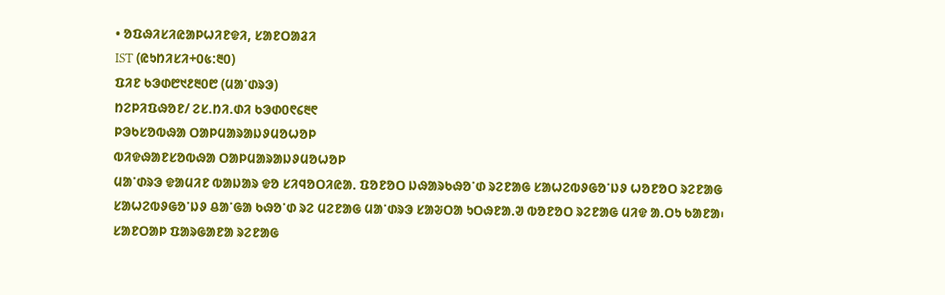• ᱚᱯᱷᱤᱥᱤᱭᱟᱞᱦᱤᱱᱫᱤ, ᱥᱟᱱᱛᱟᱲᱤ
IST (ᱭᱩᱴᱤᱥᱤ+᱐᱕:᱓᱐)
ᱯᱤᱱ ᱠᱳᱰ᱘᱑᱒᱓᱐᱘ (ᱢᱟᱸᱰᱨᱳ)
ᱴᱮᱞᱤᱯᱷᱚᱱ/ ᱮᱥ.ᱴᱤ.ᱰᱤ ᱠᱳᱰ᱐᱖᱔᱓᱖
ᱞᱳᱠᱥᱚᱵᱷᱟ ᱛᱟᱞᱢᱟᱨᱟᱡᱽᱢᱚᱦᱚᱞ
ᱵᱤᱫᱷᱟᱱᱥᱚᱵᱷᱟ ᱛᱟᱞᱢᱟᱨᱟᱡᱽᱢᱚᱦᱚᱞ
ᱢᱟᱸᱰᱨᱳ ᱫᱟᱢᱤᱱ ᱵᱟᱡᱟᱨ ᱫᱚ ᱥᱤᱧᱚᱛᱤᱭᱟᱹ ᱯᱚᱱᱚᱛ ᱡᱷᱟᱨᱠᱷᱚᱸᱰ ᱨᱮᱱᱟᱜ ᱥᱟᱦᱮᱵᱽᱜᱚᱸᱡᱽ ᱦᱚᱱᱚᱛ ᱨᱮᱱᱟᱜ ᱥᱟᱦᱮᱵᱽᱜᱚᱸᱡᱽ ᱪᱟᱸᱜᱟ ᱠᱷᱚᱸᱰ ᱨᱮ ᱢᱮᱱᱟᱜ ᱢᱟᱸᱰᱨᱳ ᱥᱟᱶᱛᱟ ᱩᱛᱷᱱᱟᱹᱣ ᱵᱚᱱᱚᱛ ᱨᱮᱱᱟᱜ ᱢᱤᱫ ᱟᱹᱛᱩ ᱠᱟᱱᱟ᱾
ᱥᱟᱱᱛᱟᱞ ᱯᱟᱨᱜᱟᱱᱟ ᱨᱮᱱᱟᱜ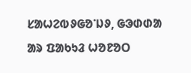ᱥᱟᱦᱮᱵᱽᱜᱚᱸᱡᱽ, ᱜᱳᱰᱰᱟ ᱟᱨ ᱯᱟᱠᱩᱲ ᱦᱚᱱᱚᱛ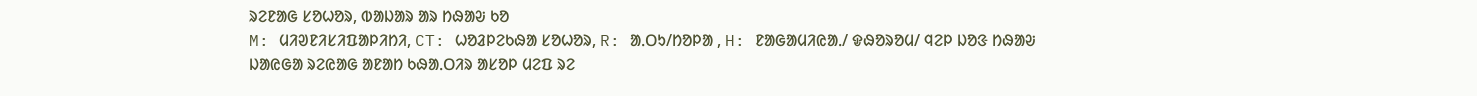ᱨᱮᱱᱟᱜ ᱥᱚᱦᱚᱨ, ᱵᱟᱡᱟᱨ ᱟᱨ ᱴᱷᱟᱶ ᱠᱚ
M: ᱢᱤᱣᱱᱤᱥᱤᱯᱟᱞᱤᱴᱤ, CT: ᱦᱚᱲᱞᱮᱠᱷᱟ ᱥᱚᱦᱚᱨ, R: ᱟᱹᱛᱩ/ᱴᱚᱞᱟ , H: ᱱᱟᱜᱟᱢᱤᱭᱟᱹ/ ᱫᱷᱚᱨᱚᱢ/ ᱧᱮᱞ ᱡᱚᱝ ᱴᱷᱟᱶ
ᱡᱟᱭᱜᱟ ᱨᱮᱭᱟᱜ ᱟᱱᱟᱴ ᱠᱷᱟᱹᱛᱤᱨ ᱟᱥᱚᱞ ᱢᱮᱯ ᱨᱮ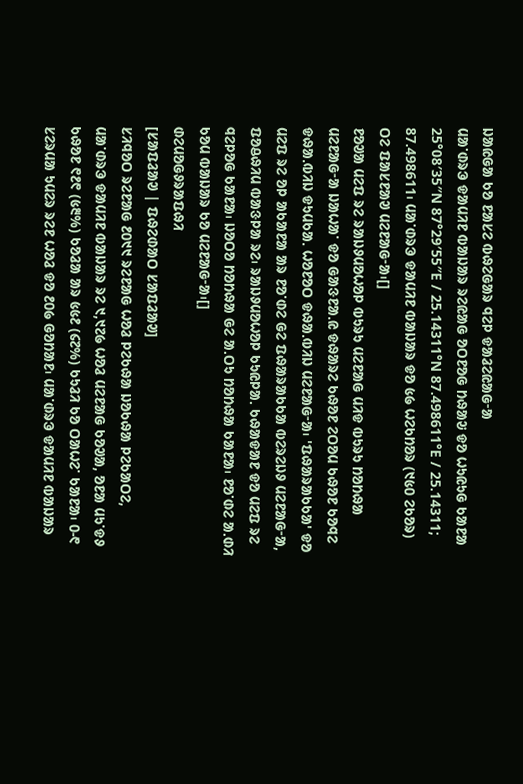ᱡᱟᱭᱜᱟ ᱠᱚ ᱱᱟᱥᱮ ᱵᱷᱮᱜᱟᱨ ᱧᱮᱞ ᱫᱟᱲᱮᱭᱟᱜᱼᱟ
ᱢᱟᱸᱰᱨᱳ ᱫᱟᱢᱤᱱ ᱵᱟᱡᱟᱨ ᱨᱮᱭᱟᱜ ᱚᱛᱱᱚᱜ ᱴᱷᱟᱶ ᱫᱚ ᱦᱩᱭᱩᱜ ᱠᱟᱱᱟ 25°08′35″N 87°29′55″E / 25.14311°N 87.498611°E / 25.14311; 87.498611᱾ ᱢᱟᱸᱰᱨᱳ ᱫᱟᱢᱤᱱ ᱵᱟᱡᱟᱨ ᱫᱚ ᱕᱙ ᱦᱮᱠᱴᱚᱨ (᱑᱕᱐ ᱮᱠᱚᱨ) ᱛᱮ ᱯᱟᱥᱱᱟᱣ ᱢᱮᱱᱟᱜᱼᱟ᱾[]
ᱱᱚᱣᱟ ᱢᱮᱯ ᱨᱮ ᱨᱟᱡᱽᱢᱚᱦᱚᱞ ᱵᱩᱨᱩ ᱢᱮᱱᱟᱜ ᱢᱤᱫ ᱵᱩᱨᱩ ᱴᱚᱴᱷᱟ ᱢᱮᱱᱟᱜᱼᱟ ᱡᱟᱦᱟᱸ ᱫᱚ ᱜᱟᱝᱱᱟᱹᱭ ᱫᱷᱟᱨᱮ ᱠᱷᱚᱱ ᱮᱛᱚᱢ ᱠᱷᱚᱱ ᱠᱚᱧᱮ ᱫᱷᱟᱹᱵᱤᱡ ᱫᱩᱢᱠᱟᱹ ᱦᱚᱱᱚᱛ ᱫᱷᱟᱹᱵᱤᱡ ᱢᱮᱱᱟᱜᱼᱟ᱾ 'ᱯᱷᱟᱨᱟᱠᱠᱟ' ᱫᱚ ᱢᱮᱯ ᱨᱮ ᱚᱞ ᱟᱠᱟᱱᱟ ᱟᱨ ᱱᱚᱸᱰᱮ ᱜᱮ ᱯᱷᱟᱨᱟᱠᱠᱟ ᱵᱮᱨᱮᱡᱽ ᱢᱮᱱᱟᱜᱼᱟ, ᱯᱚᱪᱷᱤᱢ ᱵᱟᱝᱞᱟ ᱨᱮ᱾ ᱨᱟᱡᱽᱢᱚᱦᱚᱞ ᱠᱩᱭᱞᱟᱹ ᱠᱷᱟᱫᱟᱱ ᱫᱚ ᱢᱮᱯ ᱨᱮ ᱧᱮᱞᱚᱜ ᱠᱟᱱᱟ᱾ ᱡᱚᱛᱚ ᱴᱚᱴᱷᱟ ᱜᱮ ᱟᱹᱛᱩ ᱴᱚᱴᱷᱟ ᱠᱟᱱᱟ᱾ ᱱᱚᱸᱰᱮ ᱟᱹᱰᱤ ᱠᱚᱢ ᱵᱟᱡᱟᱨ ᱠᱚ ᱢᱮᱱᱟᱜᱼᱟ᱾[]
ᱰᱮᱢᱚᱜᱽᱨᱟᱯᱷᱤ
[ᱥᱟᱯᱲᱟᱣ | ᱯᱷᱮᱰᱟᱛ ᱥᱟᱯᱲᱟᱣ]
ᱥᱤᱧᱚᱛ ᱨᱮᱱᱟᱜ ᱒᱐᱑᱑ ᱨᱮᱱᱟᱜ ᱦᱚᱲ ᱞᱮᱠᱷᱟ ᱡᱚᱠᱷᱟ ᱞᱮᱠᱟᱛᱮ, ᱢᱟᱸᱰᱨᱳ ᱫᱟᱢᱤᱱ ᱵᱟᱡᱟᱨ ᱨᱮ ᱑,᱑᱗᱙ ᱦᱚᱲ ᱢᱮᱱᱟᱜ ᱠᱚᱣᱟ, ᱚᱱᱟ ᱢᱩᱸᱫᱽ ᱠᱷᱚᱱ ᱖᱒᱖ (᱕᱓%) ᱠᱚᱲᱟ ᱟᱨ ᱕᱕᱒ (᱔᱗%) ᱠᱩᱲᱤ ᱠᱚ ᱛᱟᱦᱮᱸ ᱠᱟᱱᱟ᱾ ᱐-᱖ ᱥᱮᱨᱢᱟ ᱩᱢᱮᱨ ᱨᱮᱱ ᱦᱚᱲ ᱫᱚ ᱒᱐᱙ ᱜᱚᱴᱟᱱ᱾ ᱢᱟᱸᱰᱨᱳ ᱫᱟᱢᱤᱱ ᱵᱟᱡᱟᱨ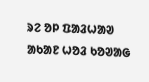ᱨᱮ ᱚᱞ ᱯᱟᱲᱦᱟᱣ ᱟᱠᱟᱱ ᱦᱚᱲ ᱠᱚᱣᱟᱜ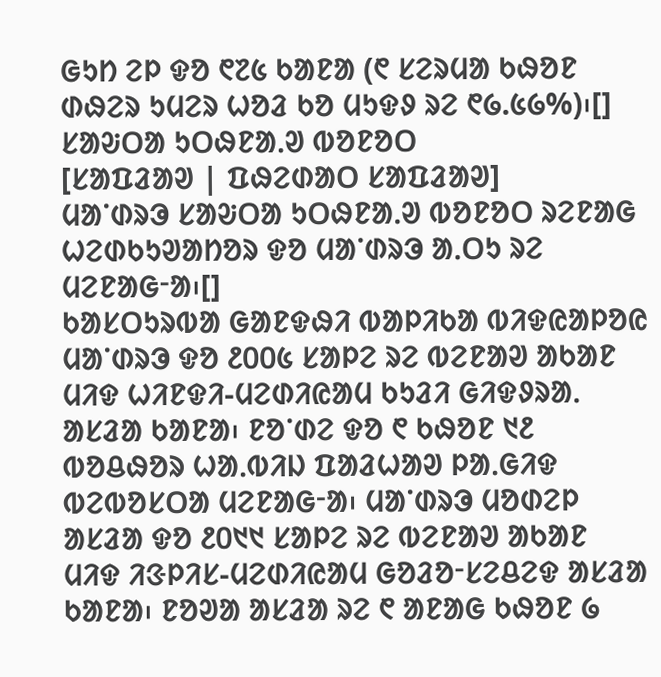ᱜᱩᱴ ᱮᱞ ᱫᱚ ᱖᱗᱕ ᱠᱟᱱᱟ (᱖ ᱥᱮᱨᱢᱟ ᱠᱷᱚᱱ ᱰᱷᱮᱨ ᱩᱢᱮᱨ ᱦᱚᱲ ᱠᱚ ᱢᱩᱫᱽ ᱨᱮ ᱖᱙.᱕᱙%)᱾[]
ᱥᱟᱶᱛᱟ ᱩᱛᱷᱱᱟᱹᱣ ᱵᱚᱱᱚᱛ
[ᱥᱟᱯᱲᱟᱣ | ᱯᱷᱮᱰᱟᱛ ᱥᱟᱯᱲᱟᱣ]
ᱢᱟᱸᱰᱨᱳ ᱥᱟᱶᱛᱟ ᱩᱛᱷᱱᱟᱹᱣ ᱵᱚᱱᱚᱛ ᱨᱮᱱᱟᱜ ᱦᱮᱰᱠᱩᱣᱟᱴᱚᱨ ᱫᱚ ᱢᱟᱸᱰᱨᱳ ᱟᱹᱛᱩ ᱨᱮ ᱢᱮᱱᱟᱜᱼᱟ᱾[]
ᱠᱟᱥᱛᱩᱨᱵᱟ ᱜᱟᱱᱫᱷᱤ ᱵᱟᱞᱤᱠᱟ ᱵᱤᱫᱭᱟᱞᱚᱭ ᱢᱟᱸᱰᱨᱳ ᱫᱚ ᱒᱐᱐᱕ ᱥᱟᱞᱮ ᱨᱮ ᱵᱮᱱᱟᱣ ᱟᱠᱟᱱ ᱢᱤᱫ ᱦᱤᱱᱫᱤ-ᱢᱮᱰᱤᱭᱟᱢ ᱠᱩᱲᱤ ᱜᱤᱫᱽᱨᱟᱹ ᱟᱥᱲᱟ ᱠᱟᱱᱟ᱾ ᱱᱚᱸᱰᱮ ᱫᱚ ᱖ ᱠᱷᱚᱱ ᱑᱒ ᱵᱚᱪᱷᱚᱨ ᱦᱟᱹᱵᱤᱡ ᱯᱟᱲᱦᱟᱣ ᱞᱟᱹᱜᱤᱫ ᱵᱮᱵᱚᱥᱛᱟ ᱢᱮᱱᱟᱜᱼᱟ᱾ ᱢᱟᱸᱰᱨᱳ ᱢᱚᱰᱮᱞ ᱟᱥᱲᱟ ᱫᱚ ᱒᱐᱑᱑ ᱥᱟᱞᱮ ᱨᱮ ᱵᱮᱱᱟᱣ ᱟᱠᱟᱱ ᱢᱤᱫ ᱤᱝᱞᱤᱥ-ᱢᱮᱰᱤᱭᱟᱢ ᱜᱚᱲᱚᱼᱥᱮᱪᱮᱫ ᱟᱥᱲᱟ ᱠᱟᱱᱟ᱾ ᱱᱚᱣᱟ ᱟᱥᱲᱟ ᱨᱮ ᱖ ᱟᱱᱟᱜ ᱠᱷᱚᱱ ᱙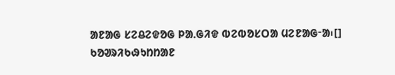ᱟᱱᱟᱜ ᱥᱮᱪᱮᱫᱚᱜ ᱞᱟᱹᱜᱤᱫ ᱵᱮᱵᱚᱥᱛᱟ ᱢᱮᱱᱟᱜᱼᱟ᱾[]
ᱠᱚᱣᱨᱤᱠᱷᱩᱴᱴᱟᱱ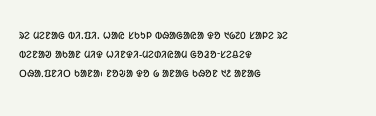ᱨᱮ ᱢᱮᱱᱟᱜ ᱵᱤ.ᱯᱤ. ᱦᱟᱭ ᱥᱠᱩᱞ ᱵᱷᱟᱜᱟᱭᱟ ᱫᱚ ᱑᱙᱗᱐ ᱥᱟᱞᱮ ᱨᱮ ᱵᱮᱱᱟᱣ ᱟᱠᱟᱱ ᱢᱤᱫ ᱦᱤᱱᱫᱤ-ᱢᱮᱰᱤᱭᱟᱢ ᱜᱚᱲᱚᱼᱥᱮᱪᱮᱫ ᱛᱷᱟᱹᱯᱱᱤᱛ ᱠᱟᱱᱟ᱾ ᱱᱚᱶᱟ ᱫᱚ ᱙ ᱟᱱᱟᱜ ᱠᱷᱚᱱ ᱑᱒ ᱟᱱᱟᱜ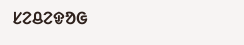ᱥᱮᱪᱮᱫᱚᱜ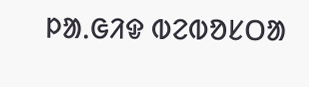ᱞᱟᱹᱜᱤᱫ ᱵᱮᱵᱚᱥᱛᱟ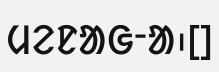ᱢᱮᱱᱟᱜᱼᱟ᱾[]